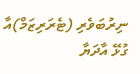ނިރުބަވެރި (ޓެރަރިޒަމް)އާ ގުޅޭ އާދަޔާ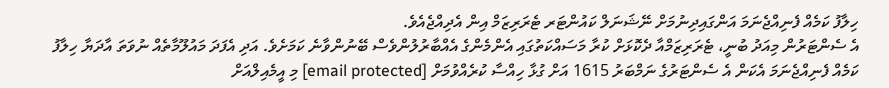ހިލާފު ކަމެއް ފެނިއްޖެނަމަ އަންގައިދިނުމަށް ނޭޝަނަލް ކައުންޓަރ ޓެރަރިޒަމް އިން އެދިއްޖެއެވެ.
އެ ސެންޓަރުން މިއަދު ބުނީ، ޓެރަރިޒަމްއާ ދެކޮޅަށް ކުރާ މަސައްކަތުގައި އެންމެންގެ އެއްބާރުލުންވެސް ބޭނުންވާނެ ކަމަށެވެ. އަދި އެފަދަ މައުލޫމާތެއް ނުވަތަ އާދަޔާ ހިލާފު ކަމެއް ފެނިއްޖެނަމަ އެކަން އެ ސެންޓަރުގެ ނަމްބަރު 1615 އަށް ގުޅާ ހިއްސާ ކުރެއްވުމަށް [email protected] މި އީމެއިލްއަށް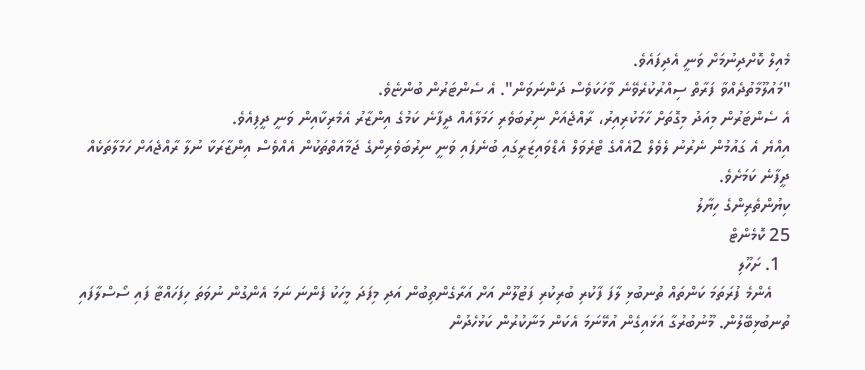މެއިލް ކޮށްދިނުމަށް ވަނީ އެދިފައެވެ.
"މައުލޫމާތުދެއްވާ ފަރާތް ސިއްރުކުރެވޭނެ ވާހަކަވެސް ދަންނަވަން". އެ ސެންޓަރުން ބުންޏެވެ.
އެ ސެންޓަރުން މިއަދު މިގޮތަށް ހާމަކުރިއިރު، ރާއްޖެއަށް ނިރުބަވެރި ހަމަލާއެއް ދީފާނެ ކަމުގެ އިންޒާރު އެމެރިކާއިން ވަނީ ދީފިއެވެ.
އިއްޔެ އެ ގައުމުން ނެރުނު ލެވެލް 2އެއްގެ ޓްރެވަލް އެޑްވައިޒަރީގައި ބުނެފައި ވަނީ ނިރުބަވެރިންގެ ޖަމާއަތްތަކުން އެއްވެސް އިންޒާރަކާ ނުލާ ރާއްޖެއަށް ހަމަލާތަކެއް ދީފާނެ ކަމަށެވެ.
ކިޔުންތެރިންގެ ހިޔާލު
25 ކޮމެންޓް
  1. ށަހޫލި
    އެންމެ ފުރަތަމަ ކަންތައް ތުނބުޅި ލާފަ ފާކުރި ބުރިކުރި ފަޓުލޫން އަށް އަރާގެންތިބުން އަދި މިފަދަ މީހަކު ފެންނަ ނަމަ އެންގުން ނުވަތަ ހިފަހައްޓާ ފައި ސޯސްލާފައި ތުނބުޅިބޭލުން. މޫނުބުރުގާ އަޅައިގެން އުޅޭނަމަ އެކަން މަނާކުރުން ކަޅުހެދުން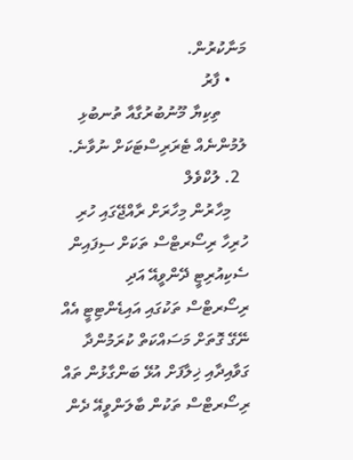މަނާކުރުން.
    • ފާރު
      ތިކިޔާ މޫނުބުރުގާއާ ތުނބުޅި ލުމުންނެއް ޓެރަރިސްޓަކަށް ނުވާނެ.
  2. ލުކްވެލް
    މިހާރުން މިހާރަށް ރާއްޖޭގައި ހުރި ހުރިހާ ރިސޯރޓްސް ތަކަށް ސިފައިން ސެކިއުރިޓީ ދޭންވީއޭ އަދި ރިސޯރޓްސް ތަކުގައި އައިޑެންޓިޓީ އެއް ނޭގޭ ގޮތަށް މަސައްކަތް ކުރަމުންދާ ގަވާއިދާއި ޚިލާފަށް އުޅޭ ބަންގާޅުން ތައް ރިސޯރޓްސް ތަކުން ބާލަންވީއޭ ދެން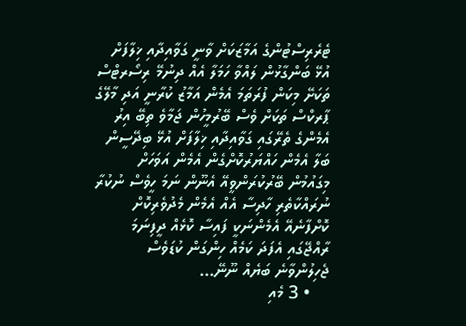ޓެރެރިސްޓުންގެ އަމާޒަކަށް ވާނީ ގަވާއިދާއި ޚިލާފަށް އުޅޭ ބަންގާޅުން ލައްވާ ހަމަލާ އެއް ދިނުމޭ ރިސޯރޓްސް ތަކަށޭ މިކަން ފުރަތަމަ އެމެން އަމާޒު ކުރާނީ އަދި މާލޭގެ ޕާރކްސް ތަކަށް ވެސް ބޭރުމީހުން ޖަމާވެ ތިބޭ އިރު އެމެންގެ ތެރޭގައި ގަވާއިދާއި ޚިލާފަށް އުޅޭ ބިދޭސީން ބަލާ އެމެން ހައްޔަރުކޮށްގެން އެމެން އަވަހަށް މިގައުމުން ބޭރުކުރަންވީއޭ އެނޫން ނަމަ ހީވެސް ނުކުރާ ނުރައްކާތެރި ހާދިސާ އެއް އެމެން މެދުވެރިކޮށް ކޮށްފާނެއޭ އެމެންނަކީ ފައިސާ ކޮޅެއް ދީފިނަމަ ރާއްޖޭގައި އެފަދަ ކަމެއް ހިންގަން ކުޑަވެސް ޖެހިލުންވާނެ ބަޔެއް ނޫނޭ...
    • 3 މެއި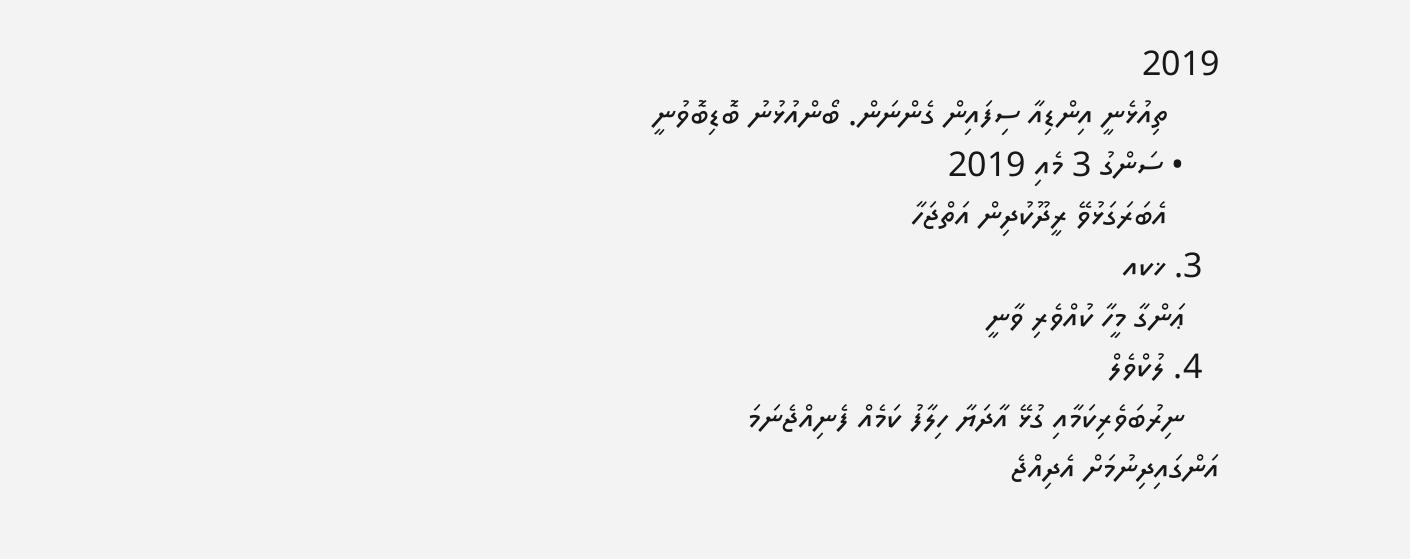2019
      ތިއުޅެނީ އިންޑިއާ ސިފައިން ގެންނަން. ބޯންއުޅުނު ބޮޑިބޮވުނީ
    • ސަންގު 3 މެއި 2019
      އެބަރަގަޅުވޭ ރީދޫކުދިން އަތްޖަހާ
  3. ޚކއ
    ޢަންގާ މީހާ ކުއްވެރި ވާނީ
  4. ލުކްވެލް
    ނިރުބަވެރިކަމާއި ގުޅޭ އާދަޔާ ހިލާފު ކަމެއް ފެނިއްޖެނަމަ އަންގައިދިނުމަށް އެދިއްޖެ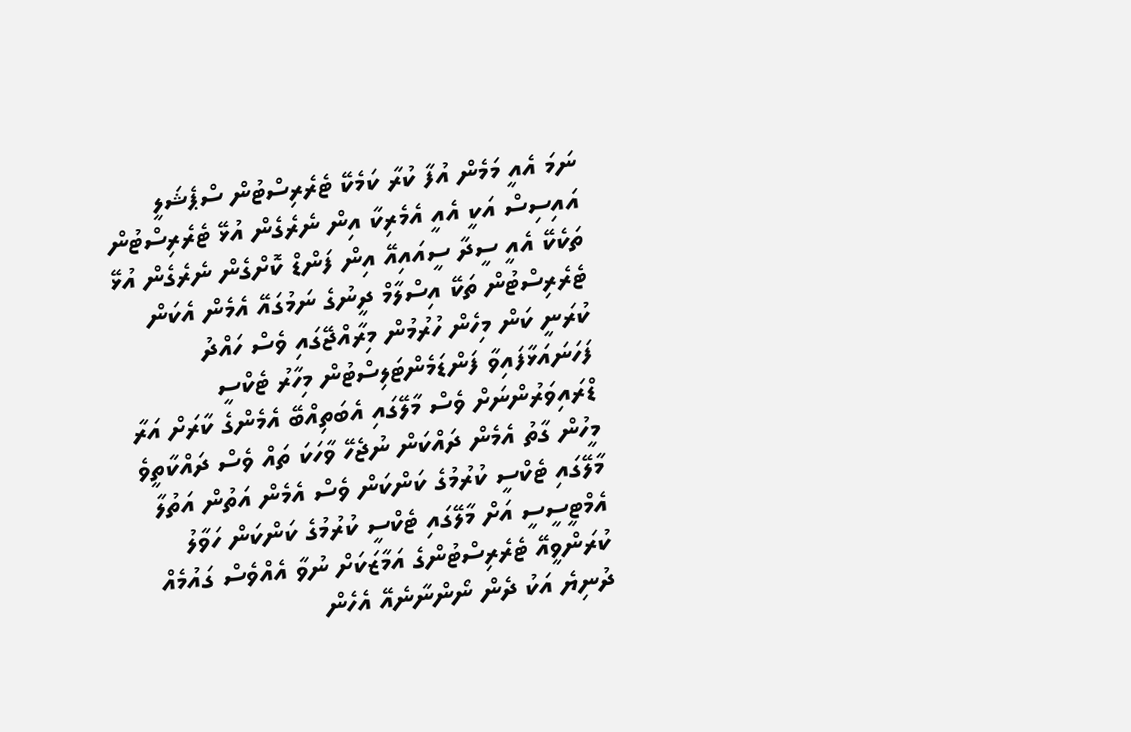ނަމަ އެއީ މަމެން އުފާ ކުރާ ކަމެކޭ ޓެރެރިސްޓުން ސްޕެޝަލީ އައިސިސް އަކީ އެއީ އެމެރިކާ އިން ނެރެގެން އުޅޭ ޓެރެރިސްޓުން ތަކެކޭ އެއީ ސީދާ ސީއައިއޭ އިން ފަންޑް ކޮށްގެން ނެރެގެން އުޅޭ ޓެރެރިސްޓުން ތަކޭ އިސްލާމް ދީނުގެ ނަމުގައޭ އެމެން އެކަން ކުރަނީ ކަން މިހެން ހުރުމުން މިރާއްޖޭގައި ވެސް ހައްދު ފަހަނައަޅާފައިވާ ފަންޑަމެންޓަލިސްޓުން މިހާރު ޓެކްސީ ޑްރައިވަރުންނަށް ވެސް މާލޭގައި އެބަތިއްބޭ އެމެންގެ ކާރަށް އަރާ މީހުން ގާތު އެމެން ދައްކަން ނުޖެހޭ ވާހަކަ ތައް ވެސް ދައްކާތީވެ މާލޭގައި ޓެކްސީ ކުރުމުގެ ކަންކަން ވެސް އެމެން އަތުން އަތުލާ އެމްޓީސީސީ އަށް މާލޭގައި ޓެކްސީ ކުރުމުގެ ކަންކަން ހަވާލު ކުރަންވީއޭ ޓެރެރިސްޓުންގެ އަމާޒަކަށް ނުވާ އެއްވެސް ގައުމެއް ދުނިޔެ އަކު ދެން ނޯންނާނެއޭ އެހެން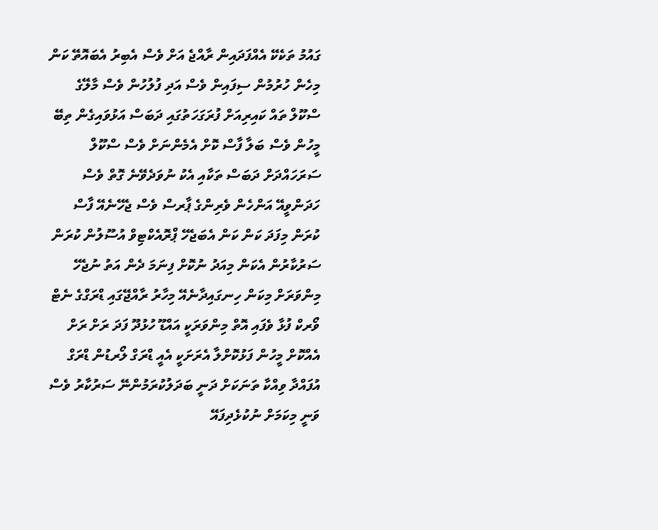ގައުމު ތަކެކޭ އެއްފަދައިން ރާއްޖެ އަށް ވެސް އެބިރު އެބައޮތޭ ކަން މިހެން ހުރުމުން ސިފައިން ވެސް އަދި ފުލުހުން ވެސް މާލޭގެ ސްކޫލް ތައް ކައިރިއަށް ފުރަގަހަތުގައި ދަބަސް އަޅުވައިގެން ތިބޭ މީހުން ވެސް ބަލާ ފާސް ކޮށް އެމެންނަށް ވެސް ސްކޫލް ސަރަހައްދަށް ދަބަސް ތަކާއި އެކު ނުވަދެވޭނެ ގޮތް ވެސް ހަދަންވީއޭ އަންހެން ވެރިންގެ ޕާރސް ވެސް ޖެހޭނެއޭ ފާސް ކުރަން މިފަދަ ކަން ކަން އެބަޖެހޭ ޕްރޮއެކްޓިވް އުސޫލުން ކުރަން ސަރުކާރުން އެކަން މިއަދު ނުކޮށް ފިނަމަ ދެން އަތު ނުޖެހޭ މިންވަރަށް މިކަން ހިނގައިދާނެއޭ މިހާރު ރާއްޖޭގައި ޑްރަގްގެ ނެޓް ވޯރކް ފުޅާ ވެފައި އޮތް މިންވަރަކީ އައްޑޫ ހުޅުދޫ ފަދަ ރަށް ރަށް އެއްކޮށް މީހުން ފަޅުކޮށްލާ އެރަށަކީ އެއީ ޑްރަގް ލޯރޑުން ޑްރަގް އުފައްދާ ވިއްކާ ތަނަކަށް ދަނީ ބަދަލުކުރަމުންނޭ ސަރުކާރު ވެސް ވަނީ މިކަމަށް ނުކުޅެދިފައޭ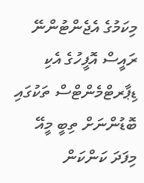މިކަމުގެ އެޖެންޓުންނޭ ރައީސް އޮފީހުގެ އެކި ޑިޕާރޓްމެންޓްސް ތަކުގައި ބޮޑުންނަށް ތިބީ މީއޭ މިފަދަ ކަންކަން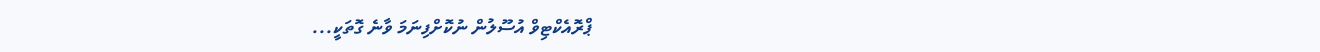ޕްރޮއެކްޓިވް އުސޫލުން ނުކޮށްފިނަމަ ވާނެ ގޮތަކީ...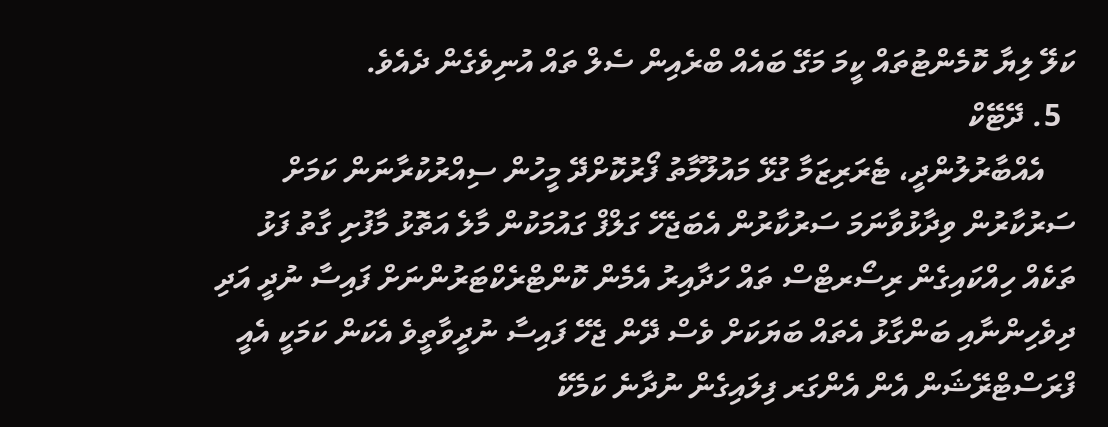ކަލޭ ލިޔާ ކޮމެންޓުތައް ކީމަ މަގޭ ބައެއް ބްރެއިން ސެލް ތައް އުނިވެގެން ދެއެވެ.
  5. ދޭޓޭކް
    އެއްބާރުލުންދީ، ޓެރަރިޒަމާ ގުޅޭ މައުލޫމާތު ފޯރުކޮށްދޭ މީހުން ސިއްރުކުރާނަން ކަމަށް ސަރުކާރުން ވިދާޅުވާނަމަ ސަރުކާރުން އެބަޖެހޭ ގަލްފް ގައުމަކުން މާލެ އަތޮޅު މާފުށި ގާތު ފަޅު ތަކެއް ހިއްކައިގެން ރިސޯރޓްސް ތައް ހަދާއިރު އެމެން ކޮންޓްރެކްޓަރުންނަށް ފައިސާ ނުދީ އަދި ދިވެހިންނާއި ބަންގާޅު އެތައް ބަޔަކަށް ވެސް ދޭން ޖެހޭ ފައިސާ ނުދީވާތީވެ އެކަން ކަމަކީ އެއީ ފްރަސްޓްރޭޝަން އެން އެންގަރ ފިލައިގެން ނުދާނެ ކަމެކޭ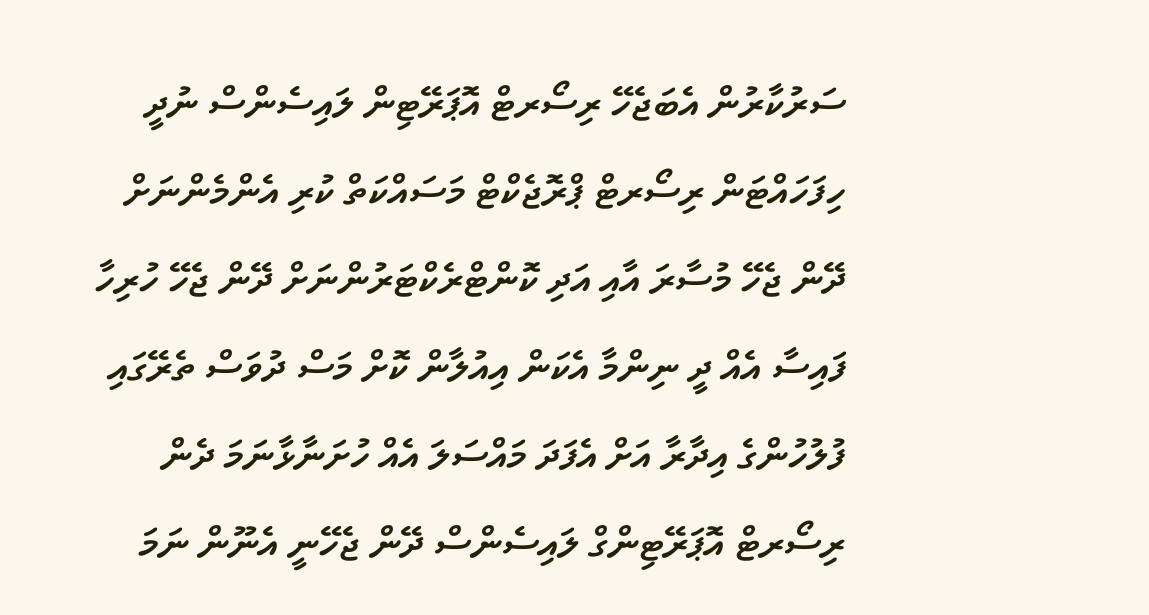ސަރުކާރުން އެބަޖެހޭ ރިސޯރޓް އޮޕަރޭޓިން ލައިސެންސް ނުދީ ހިފަހައްޓަން ރިސޯރޓް ޕްރޮޖެކްޓް މަސައްކަތް ކުރި އެންމެންނަށް ދޭން ޖެހޭ މުސާރަ އާއި އަދި ކޮންޓްރެކްޓަރުންނަށް ދޭން ޖެހޭ ހުރިހާ ފައިސާ އެއް ދީ ނިންމާ އެކަން އިއުލާން ކޮށް މަސް ދުވަސް ތެރޭގައި ފުލުހުންގެ އިދާރާ އަށް އެފަދަ މައްސަލަ އެއް ހުށަނާޅާނަމަ ދެން ރިސޯރޓް އޮޕަރޭޓިންގް ލައިސެންސް ދޭން ޖެހޭނީ އެނޫން ނަމަ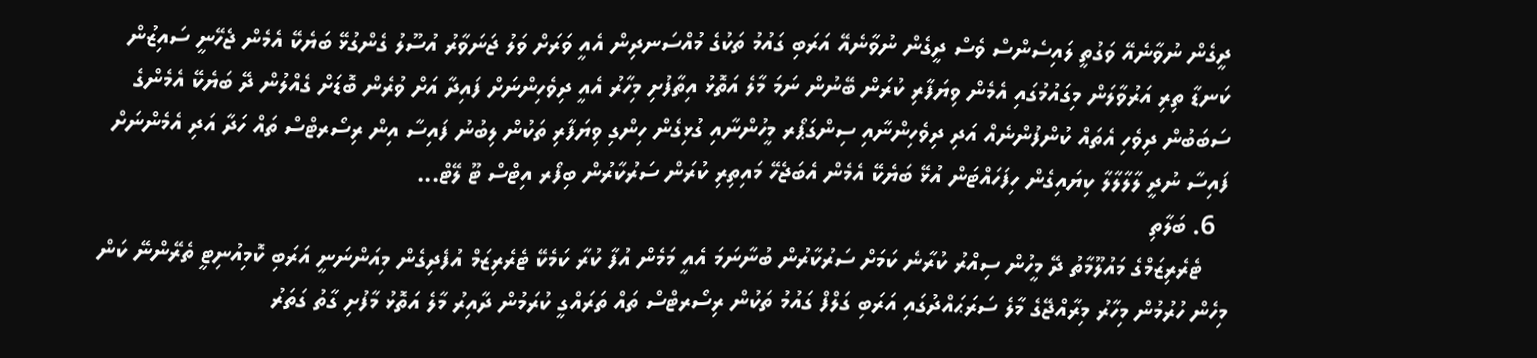ދީގެން ނުވާނެއޭ ވަގުތީ ލައިސެންސް ވެސް ދީގެން ނުވާނެއޭ އަރަބި ގައުމު ތަކުގެ މުއްސަނދިން އެއީ ވަރަށް ވަލު ޖަނަވާރު އުސޫލު ގެންގުޅޭ ބަޔެކޭ އެމެން ޖެހޭނީ ސައިޒުން ކަނޑާ ތިރި އަރުވާލަން މިގައުމުގައި އެމެން ވިޔަފާރި ކުރަން ބޭނުން ނަމަ މާލެ އަތޮޅު އިތާފުށި މިހާރު އެއީ ދިވެހިންނަށް ފައިދާ އަށް ވުރެން ބޮޑަށް ގެއްލުން ދޭ ބަޔެކޭ އެމެންގެ ސަބަބުން ދިވެހި އެތައް ކުންފުންނެއް އަދި ދިވެހިންނާއި ސިންގަޕޯރ މީހުންނާއި ގުޅިގެން ހިންގި ވިޔަފާރި ތަކުން ލިބުނު ފައިސާ އިން ރިސޯރޓްސް ތައް ހަދާ އަދި އެމެންނަށް ފައިސާ ނުދީ ލާލާލާލާ ކިޔައިގެން ހިފަހައްޓަން އުޅޭ ބަޔެކޭ އެމެން އެބަޖެހޭ މައިތިރި ކުރަން ސަރުކާރުން ބިފޯރ އިޓްސް ޓޫ ލޭޓް...
  6. ބަލާތި
    ޓެރެރިޒަމްގެ މައުލޫމާތު ދޭ މީހުން ސިއްރު ކުރާނެ ކަމަށް ސަރުކާރުން ބުނާނަމަ އެއީ މަމެން އުފާ ކުރާ ކަމެކޭ ޓެރެރިޒަމް އުފެދިގެން މިއަންނަނީ އަރަބި ކޮމިއުނިޓީ ތެރޭންނޭ ކަން މިހެން ހުރުމުން މިހާރު މިރާއްޖޭގެ މާލެ ސަރަޙައްދުގައި އަރަބި ގަލްފް ގައުމު ތަކުން ރިސޯރޓްސް ތައް ތަރައްގީ ކުރަމުން ދާއިރު މާލެ އަތޮޅު މާފުށި ގާތު ގަތަރު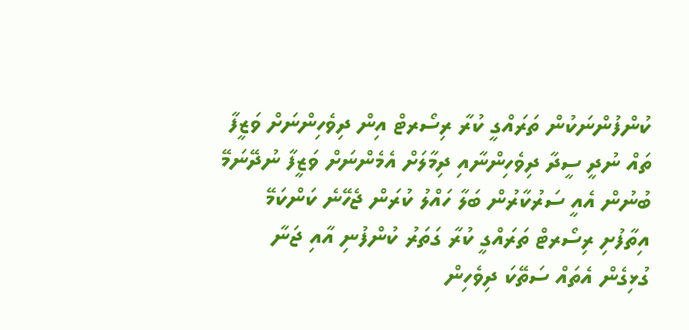ކުންފުންނަކުން ތަރައްގީ ކުރާ ރިސޯރޓް އިން ދިވެހިންނަށް ވަޒީފާ ތައް ނުދީ ސީދާ ދިވެހިންނާއި ދިމާލަށް އެމެންނަށް ވަޒީފާ ނުދޭނަމޭ ބުނުން އެއީ ސަރުކާރުން ބަލާ ހައްލު ކުރަން ޖެހޭނެ ކަންކަމޭ އިތާފުށި ރިސޯރޓް ތަރައްގީ ކުރާ ގަތަރު ކުންފުނި އާއި ޖަނާ ގުޅިގެން އެތައް ސަތޭކަ ދިވެހިން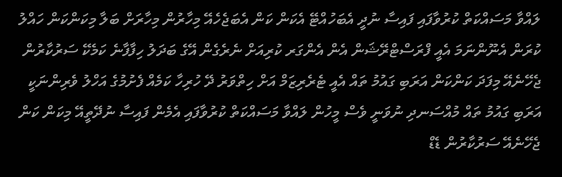ލައްވާ މަސައްކަތް ކުރުވާފައި ފައިސާ ނުދީ އެބަހުއްޓޭ އެކަން ކަން އެބަޖެހެއޭ މިހާރުން މިހާރަށް ބަލާ މިކަންކަން ހައްލު ކުރަން އެނޫންނަމަ އެއީ ފްރަސްޓްރޭޝަން އެން އެންގަރ ކުރިއަށް ނެރެގެން އޭގެ ބަދަލު ހިފާފާނެ ކަމެކޭ ސަރުކާރުން ޖެހޭނެއޭ މިފަދަ ކަންކަން އަރަބި ގައުމު ތައް އެއީ ޓެރެރިޒަމް އަށް ހިތްވަރު ދޭ ހުރިހާ ކަމެއް ފެށުމުގެ އަހްލު ވެރިންނަކީ އަރަބި ގައުމު ތައް މުއްސަނދި ނުވަނީ ވެސް މީހުން ލައްވާ މަސައްކަތް ކުރުވާފައި އެމެން ފައިސާ ނުދޭތީއޭ މިކަން ކަން ޖެހޭނެއޭ ސަރުކާރުން ޑެޑް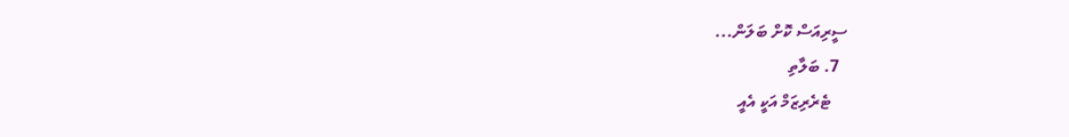ސީރިއަސް ކޮށް ބަލަން...
  7. ބަލާތި
    ޓެރެރިޒަމް އަކީ އެއީ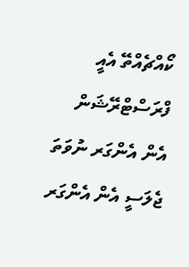ކޯއްޗެއްތޭ އެއީ ފްރަސްޓްރޭޝަން އެން އެންގަރ ނުވަތަ ޖެލަސީ އެން އެންގަރ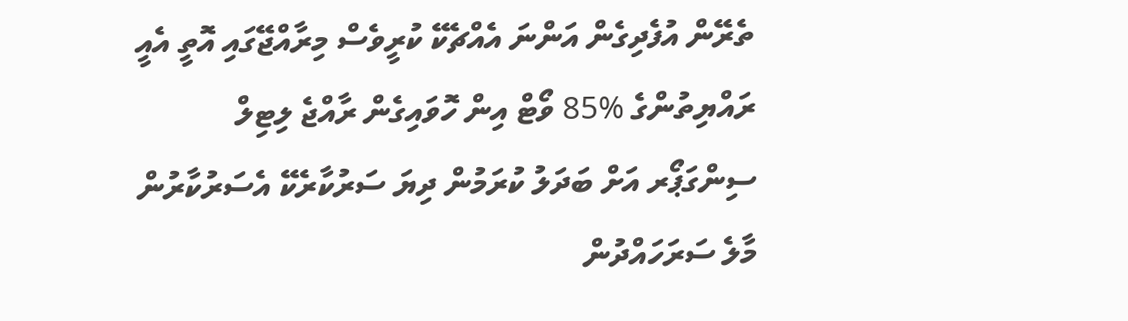ތެރޭން އުފެދިގެން އަންނަ އެއްޗެކޭ ކުރީވެސް މިރާއްޖޭގައި އޮތީ އެއީ ރައްޔިތުންގެ %85 ވޯޓް އިން ހޮވައިގެން ރާއްޖެ ލިޓިލް ސިންގަޕޯރ އަށް ބަދަލު ކުރަމުން ދިޔަ ސަރުކާރެކޭ އެސަރުކާރުން މާލެ ސަރަހައްދުން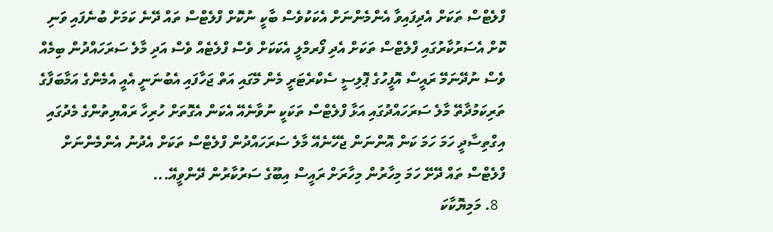ފްލެޓްސް ތަކަށް އެދިފައިވާ އެންމެންނަށް އެކަކުވެސް ބާކީ ނުކޮށް ފްލެޓްސް ތައް ދޭނެ ކަމަށް ބުނެފައި ވަނި ކޮށް އެސަރުކާރުގައި ފްލެޓްސް ތަކަށް އެދި ފޯރމްލީ އެކަކަށް ވެސް ފްލެޓެއް ވެސް އަދި މާލެ ސަރަހައްދުން ބިމެއް ވެސް ނުދޭނަމޭ ރައީސް އޮފީހުގެ ޕޮލިސީ ސެކްރެޓަރީ މެން މޭގައި އަތް ޖަހާފައި އެބުނަނީ އެއީ އެމެންގެ އަމާބަފާގެ ތަރިކަމުދާތޭ މާލެ ސަރަހައްދުގައި އަޅާ ފްލެޓްސް ތަކަކީ ނުވާނެއޭ އެކަން އެގޮތަށް ހުރިހާ ރައްޔިތުންގެ މެދުގައި އިގްތިސާދީ ހަމަ ހަމަ ކަން އޮންނަން ޖެހޭނެއޭ މާލެ ސަރަހައްދުން ފްލެޓްސް ތަކަށް އެދުނު އެންމެންނަށް ފްލެޓްސް ތައް ދޭށޭ ހަމަ މިހާރުން މިހާރަށް ރައީސް އިބޫގެ ސަރުކާރުން ދޭންވީއޭ...
  8. މަމިޔޮކާކަ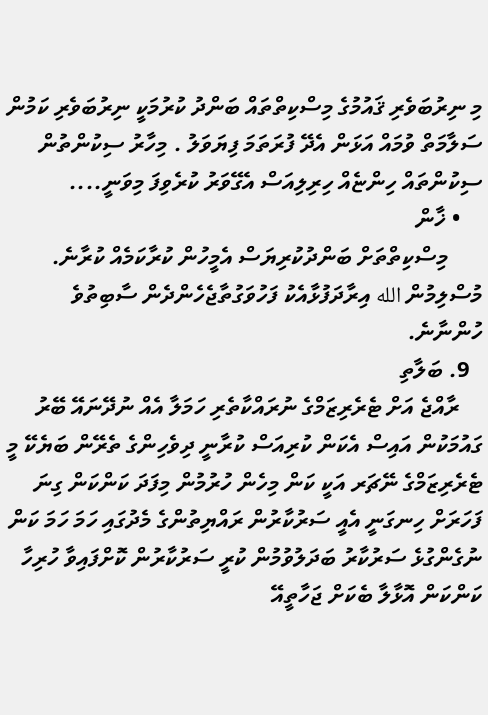މި ނިރުބަވެރި ޤައުމުގެ މިސްކިތްތައް ބަންދު ކުރުމަކީ ނިރުބަވެރި ކަމުން ސަލާމަތް ވުމައް އަޅަން އެދޭ ފުރަތަމަ ފިޔަވަލު . މިހާރު ސިކުންތުން ސިކުންތައް ހިންޏެއް ހިރިލިއަސް އެގޭވަރު ކުރެވިފަ މިވަނީ....
    • ޚާން
      މިސްކިތްތަށް ބަންދުކުރިޔަސް އެމީހުން ކުރާކަމެއް ކުރާނެ. މުސްލިމުން الله އިރާދަފުޅާއެކު ފަހުވަގުތާޖެހެންދެން ސާބިތުވެ ހުންނާނެ.
  9. ބަލާތި
    ރާއްޖެ އަށް ޓެރެރިޒަމްގެ ނުރައްކާތެރި ހަމަލާ އެއް ނުދޭނައޭ ބޭރު ގައުމަކުން އައިސް އެކަން ކުރިއަސް ކުރާނީ ދިވެހިންގެ ތެރޭން ބަޔެކޭ މީ ޓެރެރިޒަމްގެ ނޭޗަރ އަކީ ކަން މިހެން ހުރުމުން މިފަދަ ކަންކަން ގިނަ ފަހަރަށް ހިނގަނީ އެއީ ސަރުކާރުން ރައްޔިތުންގެ މެދުގައި ހަމަ ހަމަ ކަން ނުގެންގުޅެ ސަރުކާރު ބަދަލުވުމުން ކުރީ ސަރުކާރުން ކޮށްފައިވާ ހުރިހާ ކަންކަން އޮޅާލާ ބެކަށް ޖަހާތީއޭ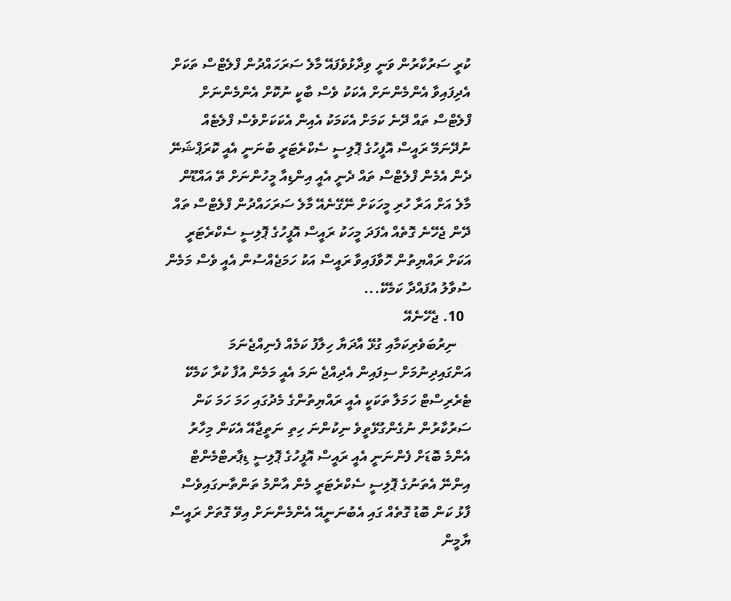ކުރީ ސަރުކާރުން ވަނީ ވިދާޅުވެފައޭ މާލެ ސަރަހައްދުން ފްލެޓްސް ތަކަށް އެދިފައިވާ އެންމެންނަށް އެކަކު ވެސް ބާކީ ނުކޮށް އެންމެންނަށް ފްލެޓްސް ތައް ދޭނެ ކަމަށް އެކަމަކު އެއިން އެކަކަށްވެސް ފްލެޓެއް ނުދޭނަމޭ ރައީސް އޮފީހުގެ ޕޮލިސީ ސެކްރެޓަރީ ބުނަނީ އެއީ ކޮރަޕްޝަނޭ ދެން އެމެން ފްލެޓްސް ތައް ދެނީ އެއީ އިންޑިއާ މީހުންނަށް ތޭ އައްޑޫން މާލެ އަށް އަރާ ހުރި މީހަކަށް ނޭގޭނެއޭ މާލެ ސަރަހައްދުން ފްލެޓްސް ތައް ދޭން ޖެހޭނެ ގޮތެއް އެފަދަ މީހަކު ރައީސް އޮފީހުގެ ޕޮލިސީ ސެކްރެޓަރީ އަކަށް ރައްޔިތުން ހޮވާފައިވާ ރައީސް އަކު ހަމަޖެއްސުން އެއީ ވެސް މަމެން ސުވާލު އުފައްދާ ކަމެކޭ...
  10. ޖެހޭނެއޭ
    ނިރުބަވެރިކަމާއި ގުޅޭ އާދަޔާ ހިލާފު ކަމެއް ފެނިއްޖެނަމަ އަންގައިދިނުމަށް ސިފައިން އެދިއްޖެ ނަމަ އެއީ މަމެން އުފާ ކުރާ ކަމެކޭ ޓެރެރިސްޓް ހަމަލާ ތަކަކީ އެއީ ރައްޔިތުންގެ މެދުގައި ހަމަ ހަމަ ކަން ސަރުކާރުން ނުގެންގުޅޭތީވެ ނިކުންނަ ހިތި ނަތީޖާއޭ އެކަން މިހާރު އެންމެ ބޮޑަށް ފެންނަނީ އެއީ ރައީސް އޮފީހުގެ ޕޮލިސީ ޑިޕާރޓްމެންޓް އިންނޭ އެތަނުގެ ޕޮލިސީ ސެކްރެޓަރީ މެން އާންމު ތަންތާނގައިވެސް ފާޅު ކަން ބޮޑު ގޮތެއް ގައި އެބުނަނީއޭ އެންމެންނަށް އިވޭ ގޮތަށް ރައީސް ޔާމީން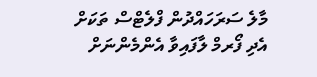މާލެ ސަރަހައްދުން ފްލެޓްސް ތަކަށް އެދި ފޯރމް ލާފައިވާ އެންމެންނަށް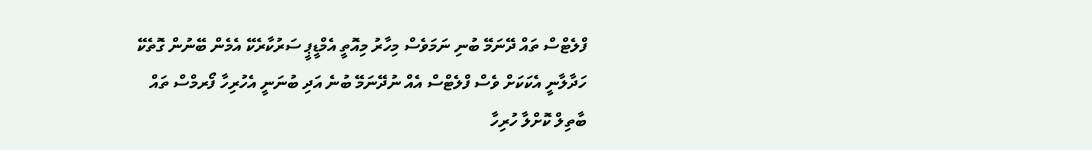ފްލެޓްސް ތައް ދޭނަމޭ ބުނި ނަމަވެސް މިހާރު މިއޮތީ އެމްޑީޕީ ސަރުކާރެކޭ އެމެން ބޭނުން ގޮތެކޭ ހަދާލާނީ އެކަކަށް ވެސް ފްލެޓްސް އެއް ނުދޭނަމޭ ބުނެ އަދި ބުނަނީ އެހުރިހާ ފޯރމްސް ތައް ބާތިލް ކޮށްލާ ހުރިހާ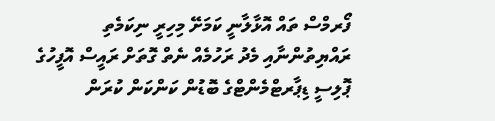ފޯރމްސް ތައް އޮޅާލާނީ ކަމަށޭ މިހިރީ ނިކަމެތި ރައްޔިތުންނާއި މެދު ރަހުމެއް ނެތް ގޮތަށް ރައީސް އޮފީހުގެ ޕޮލިސީ ޑިޕާރޓްމެންޓްގެ ބޮޑުން ކަންކަން ކުރަން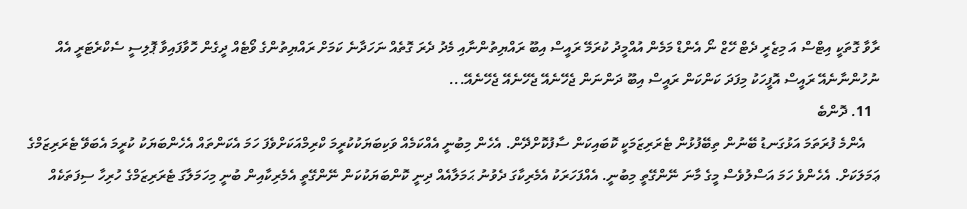ރާވާ ގޮތަކީ އިޓްސް އަ މިޒެރީ ދެޓް ހޭޒް ނޯ އެންޑް މަމެން އުއްމީދު ކުރަމޭ ރައީސް އިބޫ ރައްޔިތުންނާއި މެދު ދެރަ ގޮތެއް ނަހަދާނެ ކަމަށް ރައްޔިތުންގެ ވޯޓެއް ދީގެން ހޮވާފައިވާ ޕޮލިސީ ސެކްރެޓަރީ އެއް ނުހުންނާނެއޭ ރައީސް އޮފީހަކު މިފަދަ ކަންކަން ރައީސް އިބޫ ދަންނަން ޖެހޭނެއޭ ޖެހޭނެއޭ ޖެހޭނެއޭ...
  11. ދޮންބެ
    އެންމެ ފުރަތަމަ އަޅުގަނޑު ބޭނުން ތިބޭފުޅުން ޓެރަރިޒަމަކީ ކޮބައިކަން ސާފުކޮށްދޭން. އެހެން މިބުނީ އެއްކަމެއް ވަކިބަޔަކުކުރީމަ ކްރިމްއަކަށްވެފަ ހަމަ އެކަންތައް އެހެންބަޔަކު ކުރީމަ އެބަވޭ ޓެރަރިޒަމްގެ ޢަމަލަކަށް. އެހެންވެ ހަމަ އަސްލުވެސް މީގެ މާނަ ނޭންގޭތީ މިބުނީ. އެއްފަހަރަކު އެމެރިކާގަ ދެވުނު ޙަމަލާއެއް ދިނީ ކޮންބަޔަކުކަން ނޭންގޭތީ އެމެރިކާއިން ބުނީ މިހަމަލާގަ ޓެރަރިޒަމްގެ ހުރިހާ ސިފަތަކެއް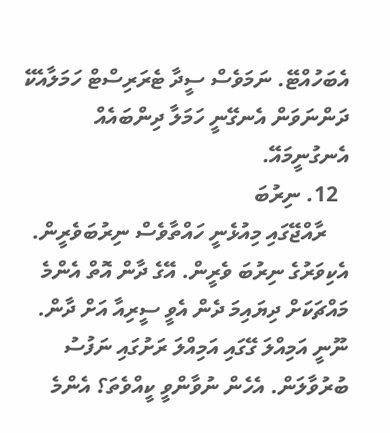އެބަހުއްޓޭ. ނަމަވެސް ސީދާ ޓެރަރިސްޓް ހަމަލާއެކޭ ދަންނަވަން އެނގޭނީ ހަމަލާ ދިންބައެއް އެނގުނީމައޭ.
  12. ނިރުބަ
    ރާއްޖޭގައި މިއުޅެނީ ހައްތާވެސް ނިރުބަވެރީން. އެކިވަރުގެ ނިރުބަ ވެރީން. އޭގެ ދާން އޮތް އެންމެ މައްޗަކަށް ދިޔައިމަ ދެން އެވީ ސީރިއާ އަށް ދާން. ނޫނީ އަމިއްލަ ގޭގައި އަމިއްލަ ރަށުގައި ނަފުސު ބުރުވާލަން. އެހެން ނުވާންވީ ކީއްވެތަ؟ އެންމެ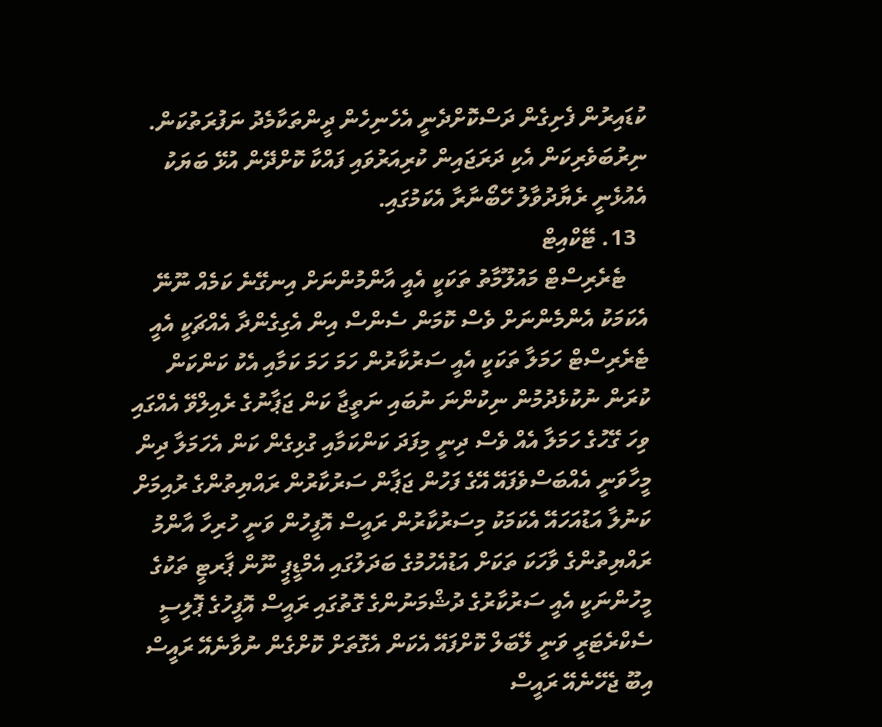ކުޑައިރުން ފެށިގެން ދަސްކޮށްދެނީ އެހެނިހެން ދީންތަކާމެދު ނަފުރަތުކަން. ނިރުބަވެރިކަން އެކި ދަރަޖައިން ކުރިއަރުވައި ފައްކާ ކޮށްދޭން އުޅޭ ބަޔަކު އެއުޅެނީ ރެޔާދުވާލު ހޭބޯނާރާ އެކަމުގައި.
  13. ޓޭކްއިޓް
    ޓެރެރިސްޓް މައުލޫމާތު ތަކަކީ އެއީ އާންމުންނަށް އިނގޭނެ ކަމެއް ނޫނޭ އެކަމަކު އެންމެންނަށް ވެސް ކޮމަން ސެންސް އިން އެގިގެންދާ އެއްޗަކީ އެއީ ޓެރެރިސްޓް ހަމަލާ ތަކަކީ އެއީ ސަރުކާރުން ހަމަ ހަމަ ކަމާއި އެކު ކަންކަން ކުރަން ނުކުޅެދުމުން ނިކުންނަ ނުބައި ނަތީޖާ ކަން ޖަޕާނުގެ ރެއިލްވޭ އެއްގައި ވިހަ ގޭހުގެ ހަމަލާ އެއް ވެސް ދިނީ މިފަދަ ކަންކަމާއި ގުޅިގެން ކަން އެހަމަލާ ދިން މީހާވަނީ އެއްބަސްވެފައޭ އޭގެ ފަހުން ޖަޕާން ސަރުކާރުން ރައްޔިތުންގެ ރުއިމަށް ކަނުލާ އަޑުއަހައޭ އެކަމަކު މިސަރުކާރުން ރައީސް އޮފީހުން ވަނީ ހުރިހާ އާންމު ރައްޔިތުންގެ ވާހަކަ ތަކަށް އަޑުއެހުމުގެ ބަދަލުގައި އެމްޑީޕީ ނޫން ޕާރޓީ ތަކުގެ މީހުންނަކީ އެއީ ސަރުކާރުގެ ދުޝްމަނުންގެ ގޮތުގައި ރައީސް އޮފީހުގެ ޕޮލިސީ ސެކްރެޓަރީ ވަނީ ލޭބަލް ކޮށްފައޭ އެކަން އެގޮތަށް ކޮށްގެން ނުވާނެއޭ ރައީސް އިބޫ ޖެހޭނެއޭ ރައީސް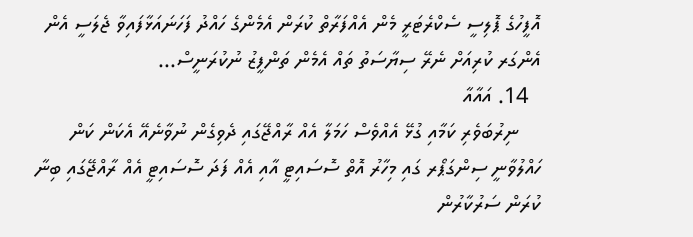އޮފީހުގެ ޕޮލިސީ ސެކްރެޓަރީ މެން އެއްފަރާތް ކުރަން އެމެންގެ ހައްދު ފަހަނައަޅާފައިވާ ޖެލަސީ އެން އެންގަރ ކުރިއަށް ނެރޭ ސިޔާސަތު ތައް އެމެން ތަންފީޒު ނުކުރަނީސް...
  14. އައާއާ
    ނިރުބަވެރި ކަމާއި ގުޅޭ އެއްވެސް ހަމަލާ އެއް ރާއްޖޭގައި ދެވިގެން ނުވާނެއޭ އެކަން ކަން ހައްލުވާނީ ސިންގަޕޯރ ގައި މިހާރު އޮތް ސޮސައިޓީ އާއި އެއް ފަދަ ސޮސައިޓީ އެއް ރާއްޖޭގައި ބިނާ ކުރަން ސަރުކާރުން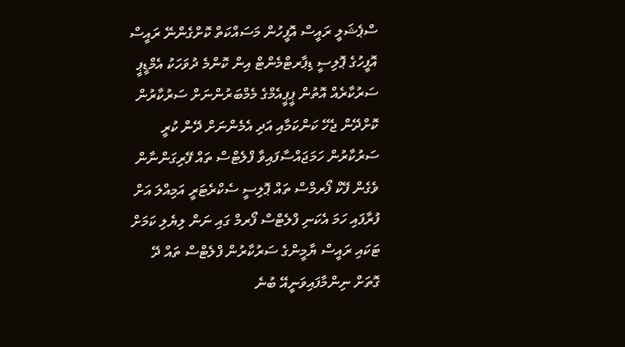ސްޕެޝަލީ ރައީސް އޮފީހުން މަސައްކަތް ކޮށްގެންނޭ ރައީސް އޮފީހުގެ ޕޮލިސީ ޑިޕާރޓްމެންޓް އިން ކޮންމެ ދުވަހަކު އެމްޑީޕީ ސަރުކާރެއް އޮތުން ޕީޕީއެމްގެ މެމްބަރުންނަށް ސަރުކާރުން ކޮށްދޭން ޖެހޭ ކަންކަމާއި އަދި އެމެންނަށް ދޭން ކުރީ ސަރުކާރުން ހަމަޖައްސާފައިވާ ފްލެޓްސް ތައް ފޭރިގަންނާން ވެގެން ފޭކް ފޯރމްސް ތައް ޕޮލިސީ ސެކްރެޓަރީ އަމިއްލަ އަށް ފުރާފައި ހަމަ އެކަނި ފްލެޓްސް ފޯރމް ގައި ނަން ލިޔެލި ކަމަށް ޓަކައި ރައީސް ޔާމީންގެ ސަރުކާރުން ފްލެޓްސް ތައް ދޭ ގޮތަށް ނިންމާފައިވަނީއޭ ބުނެ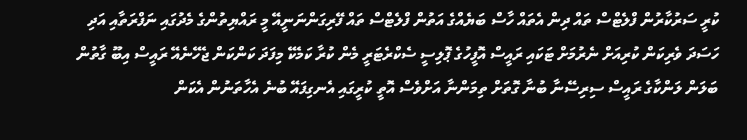ކުރީ ސަރުކާރުން ފްލެޓްސް ތައް ދިން އެތައް ހާސް ބަޔެއްގެ އަތުން ފްލެޓްސް ތައް ފޭރިގަންނަނީއޭ މީ ރައްޔިތުންގެ މެދުގައި ނަފްރަތާއި އަދި ހަސަދަ ވެރިކަން ކުރިއަށް ނެރުމަށް ޓަކައި ރައީސް އޮފީހުގެ ޕޮލިސީ ސެކްރެޓަރީ މެން ކުރާ ކަމެކޭ މިފަދަ ކަންކަން ޖެހޭނެއޭ ރައީސް އިބޫ ގާތުން ބަލަން ލަންކާގެ ރައީސް ސިރިސޭނާ ބުނާ ގޮތަށް ތިމަންނާ އަށްވެސް އޮތީ ކުރީގައި އެނގިފައޭ ބުނެ އެހާތަނުން އެކަން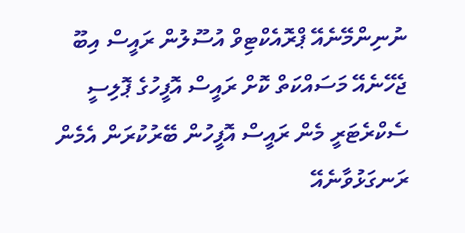ނުނިންމޭނެއޭ ޕްރޮއެކްޓިވް އުސޫލުން ރައީސް އިބޫ ޖެހޭނެއޭ މަސައްކަތް ކޮށް ރައީސް އޮފީހުގެ ޕޮލިސީ ސެކްރެޓަރީ މެން ރައީސް އޮފީހުން ބޭރުކުރަން އެމެން ރަނގަޅުވާނެއޭ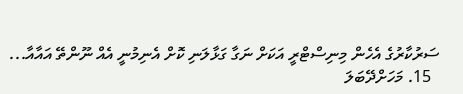ސަރުކާރުގެ އެހެން މިނިސްޓްރީ އަކަށް ނަގާ ގަޅާލަނި ކޮށް އެނިމުނީ އެއް ނޫންތޭ އައާއާ...
  15. މަހަށްދޭބަލަ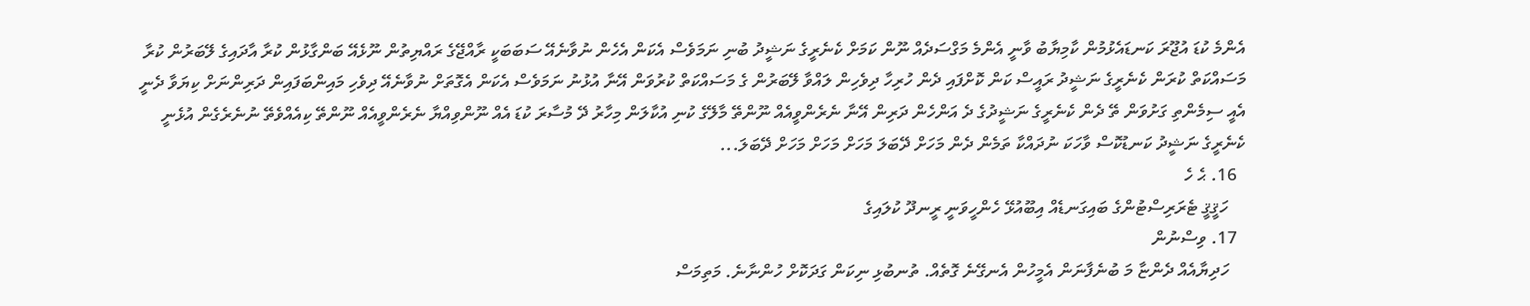އެންމެ ކުޑަ އުޖޫރަ ކަނޑައެޅުމުން ކާމިޔާބު ވާނީ އެންމެ މަގްސަދެއް ނޫން ކަމަށް ކެނެރީގެ ނަޝީދު ބުނި ނަމަވެސް އެކަން އެހެން ނުވާނެއޭ ސަބަބަކީ ރާއްޖޭގެ ރައްޔިތުން ނޫޅެއޭ ބަންގާޅުން ކުރާ އާދައިގެ ލޭބަރުން ކުރާ މަސައްކަތް ކުރަން ކެނެރީގެ ނަޝީދު ރައީސް ކަން ކޮށްފައި ދެން ހުރިހާ ދިވެހިން ލައްވާ ލޭބަރުން ގެ މަސައްކަތް ކުރުވަން އޭނާ އުޅުނު ނަމަވެސް އެކަން އެގޮތަށް ނުވާނެއޭ ދިވެހި މައިންބަފައިން ދަރިންނަށް ކިޔަވާ ދެނީ އެއީ ސިމެންތި ގަށުވަން ތޭ ދެން ކެނެރީގެ ނަޝީދުގެ ދެ އަންހެން ދަރިން އޭނާ ނެރެންވީއެއް ނޫންތޭ މާލޭގެ ކުނި އުކާލަން މިހާރު ދޭ މުސާރަ ކުޑަ އެއް ނޫންވިއްޔާ ނެރެންވީއެއް ނޫންތޭ ކިއެއްވެތޭ ނުނެރެގެން އުޅެނީ ކެނެރީގެ ނަޝީދު ކަނޑުކޮސް ވާހަކަ ނުދައްކާ ތަމެން ދެން މަހަށް ދޭބަލަ މަހަށް މަހަށް މަހަށް ދޭބަލަ...
  16. ޙެ ހެ
    ހަޤީޤީ ޓެރަރިސްޓުންގެ ބައިގަނޑެއް އިބޫއުޅޭ ހެންހީވަނީ ރީނދޫ ކުލައިގެ
  17. ވިސްނުން
    ހަދިޔާއެއް ދެންޏާ މަ ބުނެފާނަން އެމީހުން އެނގޭނެ ގޮތެއް. ތުނބުޅި ނިކަން ގަދަކޮށް ހުންނާނެ. މަތިމަސް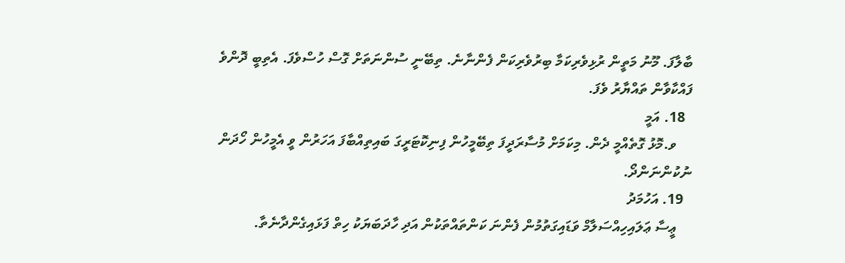ބާލާފަ. މޫނު މަތީން ރުޅިވެރިކަމާ ބިރުވެރިކަން ފެންނާނެ. ތިބޭނީ ސުންނަތަށް ގޮސް ހުސްވެފަ. އެތިބީ ދޮންވެ ފައްކާވާން ތައްޔާރު ވެފަ.
  18. އަމީ
    ވ.މޮޅު ގޮތެއްމީ ދެން. މިކަމަށް މުސާރަދީފަ ތިބޭމީހުން ފިނިކޮޓަރީގަ ބައިތިއްބާފަ އަހަރުން ވީ އެމީހުން ހޯދަން ނުކުންނަންދޯ.
  19. އަހުމަދު
    ޢީސާ ޢަލައިހިއްސަލާމް ވަޑައިގަތުމުން ފެންނަ ކަންތައްތަކުން އަދި ހާދަބަޔަކު ހިތް ފަޅައިގެންދާނެތާ.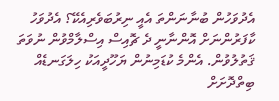އެދުވަހުން ބުނާނަންތަ އެއީ ނިރުބަވެރިއެކޭ؟ އެދުވަހު ކާފަރުންނަށް އޮންނާނީ ދެ ޗޮއިސް އިސްލާމްވުން ނުވަތަ ޤަތުލުވުން. އެންމެ ކުޑަމިނުން ޔަހޫދީއަކު ހިލަގަނޑެއް ބިތްދޮށަށް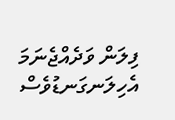ފިލަން ވަދެއްޖެނަމަ އެހިލަނގަނޑުވެސް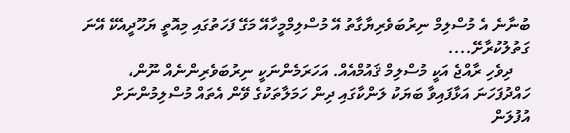ބުނާނެ އެ މުސްލިމް ނިރުބަވެރިޔާގާތު އޭ މުސްލިމްމީހާއޭ މަގޭ ފަހަތުގައި މިއޮތީ ޔަހޫދީއެކޭ އޭނަ ގަތުލުކުރާށޭ....
    ދިވެހި ރާއްޖެ އަކީ މުސްލިމް ޤައުމްއެއް. އަހަރަމެންނަކީ ނިރުބަވެރިންނެއް ނޫން، ހައްދުފަހަނަ އަޅާފައިވާ ބަޔަކު ލަންކާގައި ދިން ހަމަލާތަކުގެ ވޭން އެތައް މުސްލިމުންނަށް އުފުލަން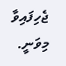ޖެހިފައިވާ މިވަނީ.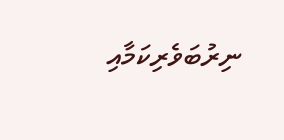ނިރުބަވެރިކަމާއި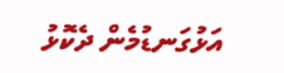އަޅުގަނޑުމެން ދެކޮޅު